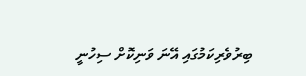ބިރުވެރިކަމުގައި އޭނަ ވަނިކޮށް ސިހުނީ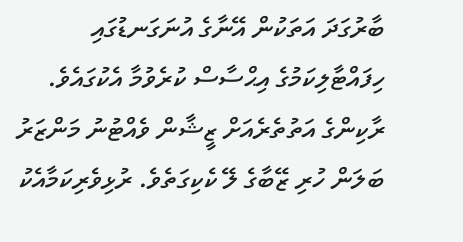ބާރުގަދަ އަތަކުން އޭނާގެ އުނަގަނޑުގައި ހިފައްޓާލިކަމުގެ އިޙްސާސް ކުރެވުމާ އެކުގައެވެ.
ރާކިންގެ އަތުތެރެއަށް ޒީޝާން ވެއްޓުނު މަންޒަރު ބަލަން ހުރި ޒޭބާގެ ލޭ ކެކިގަތެވެ. ރުޅިވެރިކަމާއެކު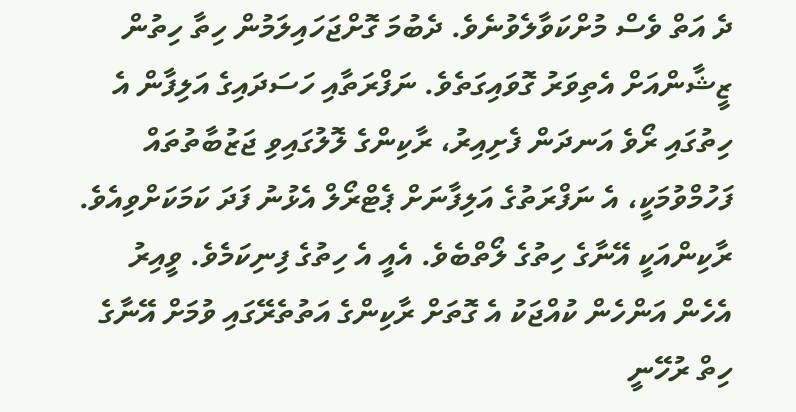ދެ އަތް ވެސް މުށްކަވާލެވުނެވެ. ދެބުމަ ގޮށްޖަހައިލަމުން ހިތާ ހިތުން ޒީޝާންއަށް އެތިވަރު ގޮވައިގަތެވެ. ނަފްރަތާއި ހަސަދައިގެ އަލިފާން އެ ހިތުގައި ރޯވެ އަނދަން ފެށިއިރު، ރާކިންގެ ލޮލުގައިވި ޖަޒުބާތުތައް ފަހުމްވުމަކީ، އެ ނަފްރަތުގެ އަލިފާނަށް ޕެޓްރޯލް އެޅުނު ފަދަ ކަމަކަށްވިއެވެ. ރާކިންއަކީ އޭނާގެ ހިތުގެ ލޯތްބެވެ. އެއީ އެ ހިތުގެ ފިނިކަމެވެ. ވީއިރު އެހެން އަންހެން ކުއްޖަކު އެ ގޮތަށް ރާކިންގެ އަތުތެރޭގައި ވުމަށް އޭނާގެ ހިތް ރުހޭނީ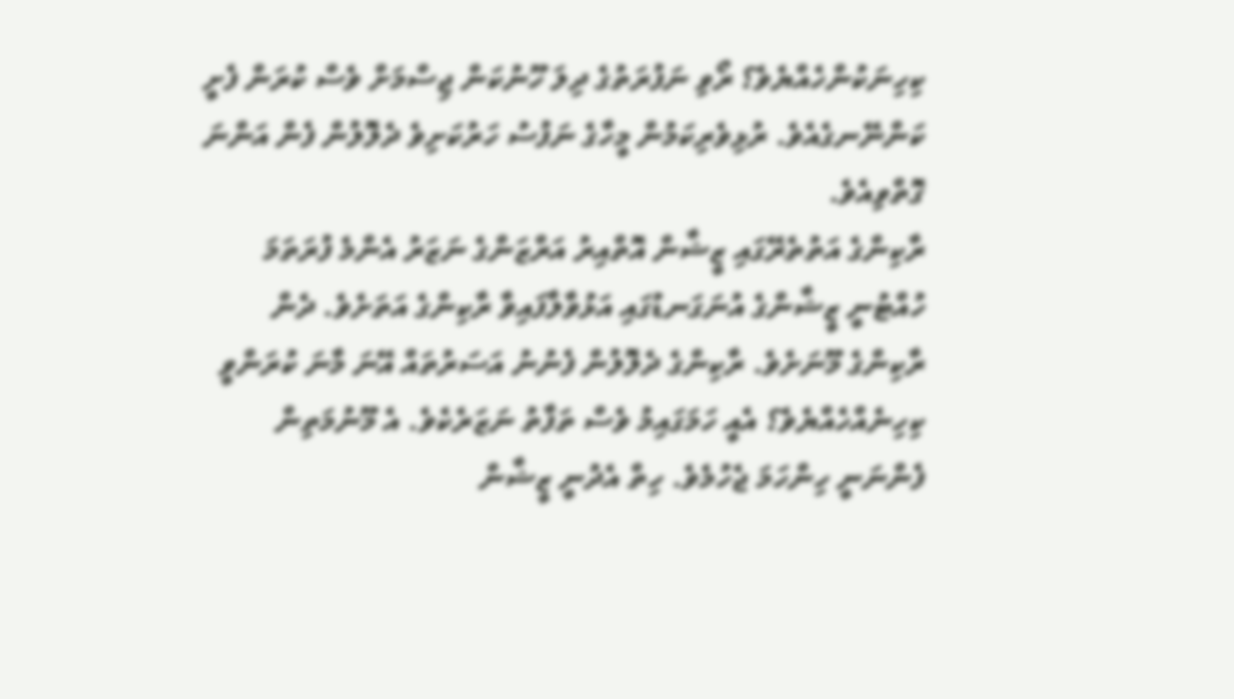ކިހިނަކުންހެއްޔެވެ؟ ރޯވި ނަފުރަތުގެ ދިލަ ހޫނުކަން ޖިސްމަށް ވެސް ކުރަން ފެށީ ކަންނޭނގެއެވެ. ރުޅިވެރިކަމުން މީހާގެ ނަފުސު ހަރުކަށިވެ ދެލޮލުން ފެން އަންނަ ގޮތްވިއެވެ.
ރާކިންގެ އަތުތެރޭގައި ޒީޝާން އޮތްއިރު އަރްޒަންގެ ނަޒަރު އެންމެ ފުރަތަމަ ހުއްޓުނީ ޒީޝާންގެ އުނަގަނޑުގައި އަޅުވާލާފައިވާ ރާކިންގެ އަތަށެވެ. ދެން ރާކިންގެ މޫނަށެވެ. ރާކިންގެ ދެލޮލުން ފެނުނު އަސަރުތައް އޭނަ މާނަ ކުރަންވީ ކިހިނެއްހެއްޔެވެ؟ އެއީ ހަމަގައިމު ވެސް ތަފާތު ނަޒަރެކެވެ. އެ މޫނުމަތިން ފެންނަނީ ހިންހަމަ ޖެހުމެވެ. ހިތް އެދުނީ ޒީޝާން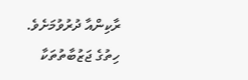ރާކިންއާ ދުރުވުމަށެވެ. ހިތުގެ ޖަޒުބާތުތަކާ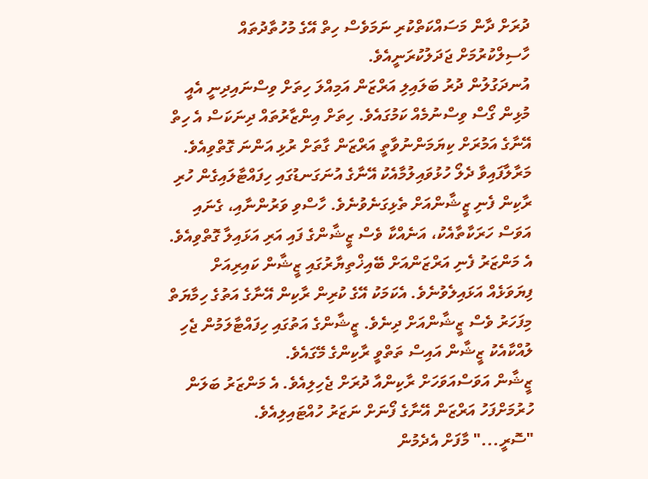ދުރަށް ދާން މަސައްކަތްކުރި ނަމަވެސް ހިތް އޭގެ މުހުތާދުތައް ހާސިލްކުރުމަށް ޖަދަލުކުރަނީއެވެ.
އުނދަގުލުން ދުރު ބަލައިލި އަރްޒަން އަމިއްލަ ހިތަށް ވިސްނައިދިނީ އެއީ މުޅިން ގޯސް ވިސްނުމެއް ކަމުގައެވެ. ހިތަށް އިންޒާރުތައް ދިނަކަސް އެ ހިތް އޭނާގެ އަމުރަށް ކިޔަމަންނުވާތީ އަރްޒަން ގާތަށް ރުޅި އަންނަ ގޮތްވިއެވެ.
މަރާލާފައިވާ ދެލޯ ހުޅުވައިލުމާއެކު އޭނާގެ އުނަގަނޑުގައި ހިފައްޓާލައިގެން ހުރި ރާކިން ފެނި ޒީޝާންއަށް ތެޅިގަނެވުނެވެ. ހާސްވި ވަރުންނާއި، ގެނައި އަވަސް ހަރަކާތާއެކު، އަނެއްކާ ވެސް ޒީޝާންގެ ފައި އަރި އަޅައިލާ ގޮތްވިއެވެ. އެ މަންޒަރު ފެނި އަރްޒަންއަށް ބޭއިޚްތިޔާރުގައި ޒީޝާން ކައިރިއަށް ފިޔަވަޅެއް އަޅައިލެވުނެވެ. އެކަމަކު އޭގެ ކުރިން ރާކިން އޭނާގެ އަތުގެ ހިމާޔަތް މިފަހަރު ވެސް ޒީޝާންއަށް ދިނެވެ. ޒީޝާންގެ އަތުގައި ހިފައްޓާލަމުން ޖެހި ލުއްކާއެކު ޒީޝާން އައިސް ތަތްވީ ރާކިންގެ މޭގައެވެ.
ޒީޝާން އަވަސްއަވަހަށް ރާކިންއާ ދުރަށް ޖެހިލިއެވެ. އެ މަންޒަރު ބަލަން ހުރުމަށްފަހު އަރްޒަން އޭނާގެ ފޯނަށް ނަޒަރު ހުއްޓައިލިއެވެ.
"ސޮރީ..." މާފަށް އެދެމުން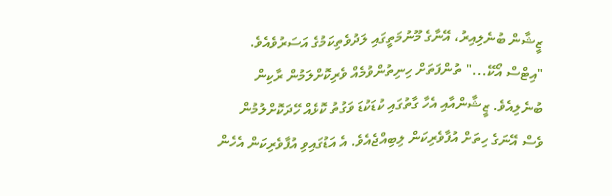ޒީޝާން ބުނެލިއިރު، އޭނާގެ މޫނުމަތީގައި ލަދުވެތިކަމުގެ އަސަރުވެއެވެ.
"އިޓްސް އޯކޭ..." ތުންފަތަށް ހިނިތުންވުމެއް ވެރިކޮށްލަމުން ރާކިން ބުނެލިއެވެ. ޒީޝާންއާއި އެހާ ގާތުގައި ކުޑަކުޑަ ވަގުތު ކޮޅެއް ހޭދަކޮށްލުމުން ވެސް އޭނަގެ ހިތަށް އުފާވެރިކަން ލިބިއްޖެއެވެ. އެ އަޑުގައިވި އުފާވެރިކަން އެހެން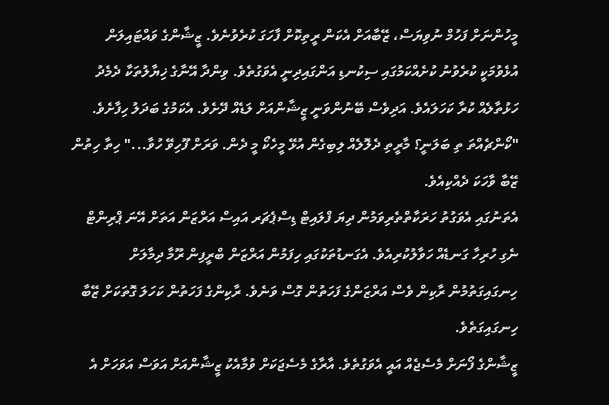މީހުންނަށް ފަހުމް ނުވިޔަސް، ޒޭބާއަށް އެކަން ރީތިކޮށް ފާހަގަ ކުރެވުނެވެ. ޒީޝާންގެ ވައްޓައިލަން އުޅެވުމަކީ ކުރެވުނު ކުށެއްކަމުގައި ސިކުނޑި އަންގައިދިނީ އެވަގުތެވެ. ވިންދާ އޭނާގެ ޚިޔާލުތަކާ ދެމެދު ހަޅުތާލެއް ކުރާ ކަހަލައެވެ. އަދިވެސް ބޭނުންވަނީ ޒީޝާންއަށް ލަޑެއް ދޭށެވެ. އެކަމުގެ ބަދަލު ހިފާށެވެ.
"ކޯންޗެއްތަ ތި ބަލަނީ؟ މާރީތި ދެލޮލެއް ލިބިގެން އުޅޭ މީހެކޯ މީ ދެން. ވަރަށް ފޫހިވޭ ހުވާ..." ހިތާ ހިތުން ޒޭބާ ވާހަކަ ދެއްކިއެވެ.
އެތަނުގައި އެވަގުތު ހަރަކާތްތެރިވަމުން ދިޔަ ފްލައިޓް ޑިސްޕެޗަރ އައިސް އަރްޒަން އަތަށް އޭނަ ޕްރިންޓް ނެގި ހުރިހާ ގަނޑެއް ހަވާލުކުރިއެވެ. އެގަނޑުތަކުގައި ހިފަމުން އަރްޒަން ބްރީފިން ރޫމާ ދިމާލަށް ހިނގައިގަތުމުން ރާކިން ވެސް އަރްޒަންގެ ފަހަތުން ގޮސް ވަނެވެ. ރާކިންގެ ފަހަތުން ކަހަލަ ގޮތަކަށް ޒޭބާ ހިނގައިގަތެވެ.
ޒީޝާންގެ ފޯނަށް މެސެޖެއް އައީ އެވަގުތެވެ. އާރާގެ މެސެޖަކަށް ވުމާއެކު ޒީޝާންއަށް އަވަސް އަވަހަށް އެ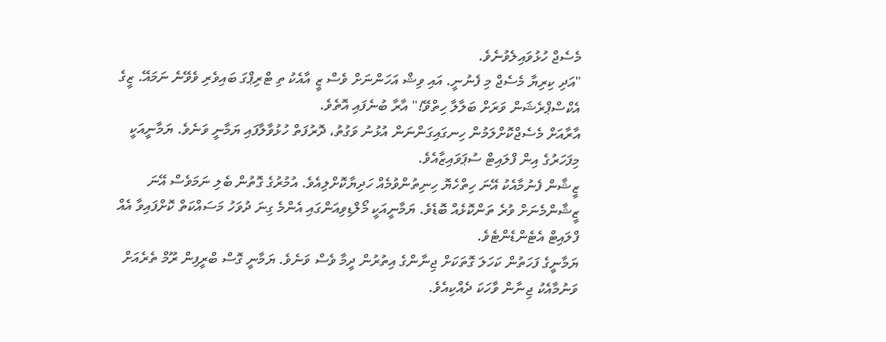މެސެޖް ހުޅުވައިލެވުނެވެ.
"އަދި ކިރިޔާ މެސެޖް މި ފެނުނީ. އައި ވިޝް އަހަންނަށް ވެސް ޒީ އާއެކު ތި ޓްރިޕްގަ ބައިވެރި ވެވޭނެ ނަމައޭ. ޒީގެ އެކްސްޕްރެޝަން ވަރަށް ބަލާލާ ހިތްވޭ!" އާރާ ބުނެފައި އޮތެވެ.
އާރާއަށް މެސެޖްކޮށްލަމުން ހިނގައިގަންނަން އުޅުނު ވަގުތު، ދޮރުފަތް ހުޅުވާލާފައި ޔަމާނީ ވަނެވެ. ޔަމާނީއަކީ މިފަހަރުގެ އިން ފްލައިޓް ސުޕަވައިޒާއެވެ.
ޒީޝާން ފެނުމާއެކު އޭނަ ހިތްހެޔޮ ހިނިތުންވުމެއް ހަދިޔާކޮށްލިއެވެ. އުމުރުގެ ގޮތުން ބެލި ނަމަވެސް އޭނަ ޒީޝާންމެނަށް ވުރެ ތަންކޮޅެއް ބޮޑެވެ. ޔަމާނީއަކީ މޯލްޑިވިއަންގައި އެންމެ ގިނަ ދުވަހު މަސައްކަތް ކޮށްފައިވާ އެއް ފްލައިޓް އެޓެންޑެންޓެވެ.
ޔަމާނީގެ ފަހަތުން ކަހަލަ ގޮތަކަށް ޖިނާންގެ އިތުރުން ދީމާ ވެސް ވަނެވެ. ޔަމާނީ ގޮސް ބްރީފިން ރޫމް ތެރެއަށް ވަނުމާއެކު ޖިނާން ވާހަކަ ދެއްކިއެވެ.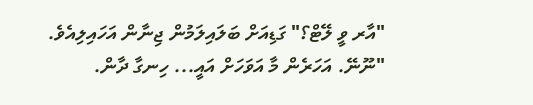"އާރ ވީ ލޭޓް؟" ގަޑިއަށް ބަލައިލަމުން ޖިނާން އަހައިލިއެވެ.
"ނޫނޭ. އަހަރެން މާ އަވަހަށް އައީ... ހިނގާ ދާން.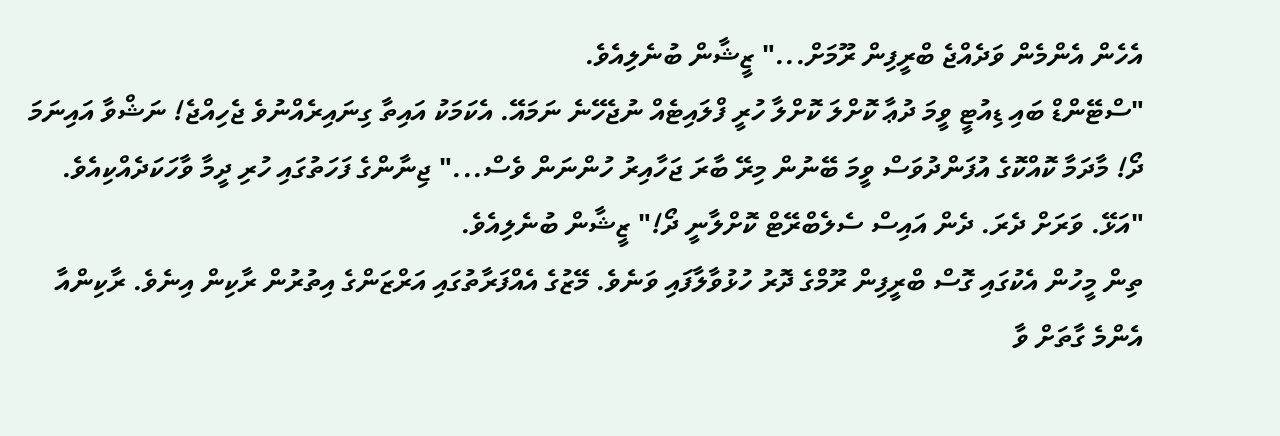އެހެން އެންމެން ވަދެއްޖެ ބްރީފިން ރޫމަށް..." ޒީޝާން ބުނެލިއެވެ.
"ސްޓޭންޑް ބައި ޑިއުޓީ ވީމަ ދުޢާ ކޮށްލަ ކޮށްލާ ހުރީ ފްލައިޓެއް ނުޖެހޭނެ ނަމައޭ. އެކަމަކު އައިތާ ގިނައިރެއްނުވެ ޖެހިއްޖެ! ނަޝްވާ އައިނަމަ ދޯ! މާދަމާ ކޮއްކޮގެ އުފަންދުވަސް ވީމަ ބޭނުން މިރޭ ބާރަ ޖަހާއިރު ހުންނަން ވެސް..." ޖިނާންގެ ފަހަތުގައި ހުރި ދީމާ ވާހަކަދެއްކިއެވެ.
"އަޅޭ. ވަރަށް ދެރަ. ދެން އައިސް ސެލެބްރޭޓް ކޮށްލާނީ ދޯ!" ޒީޝާން ބުނެލިއެވެ.
ތިން މީހުން އެކުގައި ގޮސް ބްރީފިން ރޫމްގެ ދޮރު ހުޅުވާލާފައި ވަނެވެ. މޭޒުގެ އެއްފަރާތުގައި އަރްޒަންގެ އިތުރުން ރާކިން އިނެވެ. ރާކިންއާ އެންމެ ގާތަށް ވާ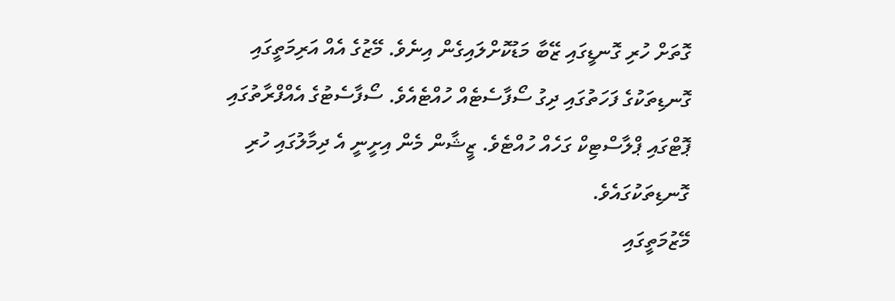ގޮތަށް ހުރި ގޮނޑީގައި ޒޭބާ މަޑުކޮށްލައިގެން އިނެވެ. މޭޒުގެ އެއް އަރިމަތީގައި ގޮނޑިތަކުގެ ފަހަތުގައި ދިގު ސޯފާސެޓެއް ހުއްޓެއެވެ. ސޯފާސެޓުގެ އެއްފްރާތުގައި ޕޮޓްގައި ޕްލާސްޓިކް ގަހެއް ހުއްޓެވެ. ޒީޝާން މެން އިށީނީ އެ ދިމާލުގައި ހުރި ގޮނޑިތަކުގައެވެ.
މޭޒުމަތީގައި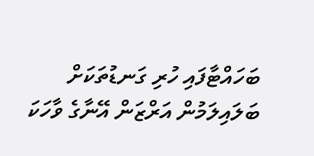ބަހައްޓާފައި ހުރި ގަނޑުތަކަށް ބަލައިލަމުން އަރްޒަން އޭނާގެ ވާހަކަ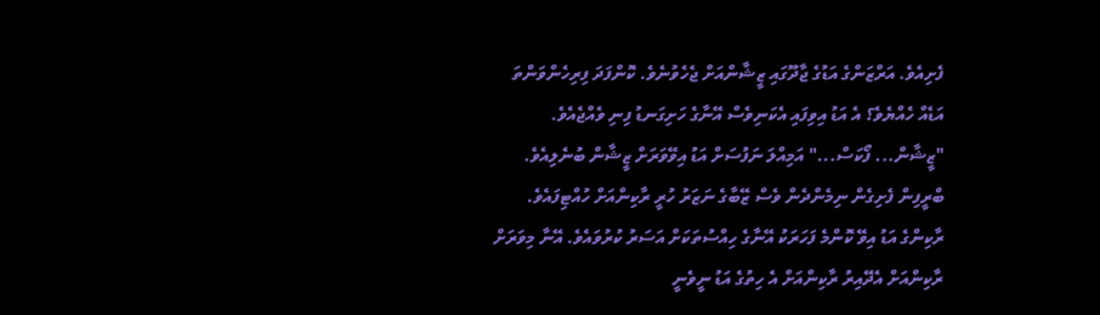ފެށިއެވެ. އަރްޒަންގެ އަޑުގެ ޖާދޫގައި ޒީޝާންއަށް ޖެހެވުނެވެ. ކޮންފަދަ ފިރިހެންވަންތަ އަޑެއް ހެއްޔެވެ؟ އެ އަޑު އިވިފައި އެކަނިވެސް އޭނާގެ ހަށިގަނޑު ފިނި ވެއްޖެއެވެ.
"ޒީޝާން... ފޯކަސް..." އަމިއްލަ ނަފުސަށް އަޑު އިވޭވަރަށް ޒީޝާން ބުނެލިއެވެ.
ބްރީފިން ފެށިގެން ނިމެންދެން ވެސް ޒޭބާގެ ނަޒަރު ހުރީ ރާކިންއަށް ހުއްޓިފައެވެ. ރާކިންގެ އަޑު އިވޭ ކޮންމެ ފަހަރަކު އޭނާގެ ހިއްސުތަކަށް އަސަރު ކުރުވައެވެ. އޭނާ މިވަރަށް ރާކިންއަށް އެދޭއިރު ރާކިންއަށް އެ ހިތުގެ އަޑު ނީވެނީ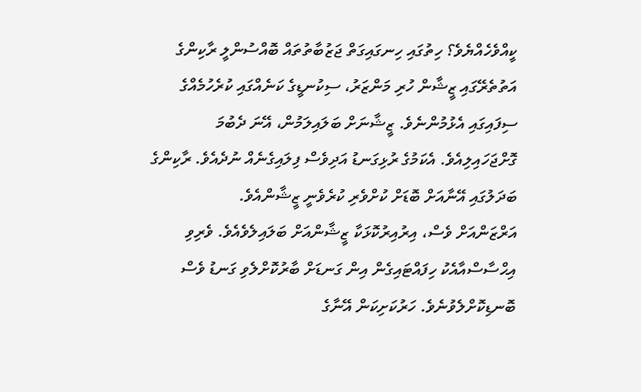ކީއްވެހެއްޔެވެ؟ ހިތުގައި ހިނގައިގަތް ޖަޒުބާތުތައް ބޮއްސުންލީ ރާކިންގެ އަތުތެރޭގައި ޒީޝާން ހުރި މަންޒަރު، ސިކުނޑީގެ ކަނެއްގައި ކުރެހުމެއްގެ ސިފައިގައި އެޅުމުންނެވެ. ޒީޝާނަށް ބަލައިލަމުން، އޭނަ ދެބުމަ ގޮށްޖަހައިލިއެވެ. އެކަމުގެ ރުޅިގަނޑު އަދިވެސް ފިލައިގެނެއް ނުދެއެވެ. ރާކިންގެ ބަދަލުގައި އޭނާއަށް ބޮޑަށް ކުށްވެރި ކުރެވެނީ ޒީޝާންއެވެ.
އަރްޒަންއަށް ވެސް، އިރުއިރުކޮޅަކާ ޒީޝާންއަށް ބަލައިލެވެއެވެ. ވެރިވި އިޙްސާސްއާއެކު ހިފައްޓައިގެން އިން ގަނޑަށް ބާރުކޮށްލެވި ގަނޑު ވެސް ބޮނޑިކޮށްލެވުނެވެ. ހަރުކަށިކަން އޭނާގެ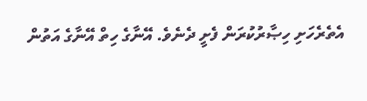އެތެރެހަށި ހިޞާރުކުރަން ފެށީ ދެނެވެ. އޭނާގެ ހިތް އޭނާގެ އަތުން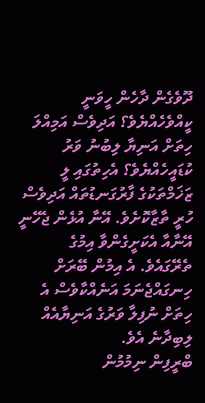ދޫވެގެން ދާހެން ހީވަނީ ކީއްވެހެއްޔެވެ؟ އަދިވެސް އަމިއްލަ ހިތަށް އަނިޔާ ލިބުނު ވަރު ކުޑައީހެއްޔެވެ؟ އެހިތުގައި ލީ ޒަޚަމްތަކުގެ ފާރުގަނޑުތައް އަދިވެސް ހުރީ ތާޒާކޮށެވެ. އޭނާ އުޅެން ޖެހޭނީ އޭނާއާ އެކަށީގެންވާ އިމުގެ ތެރޭގައެވެ. އެ އިމުން ބޭރަށް ހިނގައްޖެނަމަ އަނެއްކާވެސް އެ ހިތަށް ނުފިލާ ވަރުގެ އަނިޔާއެއް ލިބިދާނެ އެވެ.
ބްރީފިން ނިމުމުން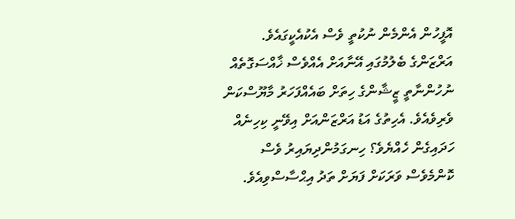އޮފީހުން އެންމެން ނުކުތީ ވެސް އެކުއެކީގައެވެ.
އަރްޒަންގެ ބެލުމުގައި އޭނާއަށް އެއްވެސް ޚާއްސަގޮތެއް ނުހުންނާތީ ޒީޝާންގެ ހިތަށް ބައެއްފަހަރު މާޔޫސްކަން ވެރިވެއެވެ. އެހިތުގެ އަޑު އަރްޒަންއަށް އިވޭނީ ކިހިނެއް ހަދައިގެން ހެއްޔެވެ؟ ހިނގަމުންދިޔައިރު ވެސް ކޮންމެވެސް ވަރަކަށް ފަޔަށް ތަދު އިޙްސާސްވިއެވެ.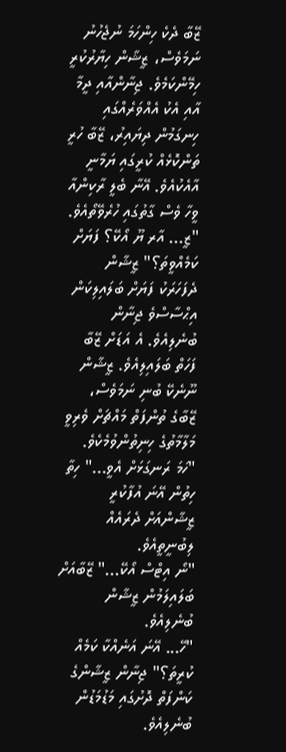ޒޭބާ ދެކެ ހިންހަމަ ނުޖެހުނު ނަމަވެސް، ޒީޝާން ހިޔާރުކުރީ ހިމޭންކަމެވެ. ޖިނާންއާއި ދީމާ އާއި އެކު އެއްވަރެއްގައި ހިނގަމުން ދިޔައިރު، ޒޭބާ ހުރީ ތަންކޮޅެއް ކުރީގައި ޔަމާނީ އާއެކުއެވެ. އޭނާ ބެލީ ރާކިންއާ ވީހާ ވެސް ގާތުގައި ހުރެވޭތޯއެވެ.
"ޒީ... އާރ ޔޫ އޯކޭ؟ ފަޔަށް ކަމެއްވީތަ؟" ޒީޝާން ދެފަހަރަކު ފަޔަށް ބަލައިލިކަން އިޙްސާސްވެ ޖިނާން ބުނެލިއެވެ. އެ އަޑަށް ޒޭބާ ފަހަތް ބަލައިލިއެވެ. ޒީޝާން ނޫނެކޭ ބުނި ނަމަވެސް، ޒޭބާގެ ތުންފަތް މައްޗަށް ވެރިވީ މަލާމާތުގެ ހިނިތުންވުމެކެވެ.
"ހަމަ ރަނގަޅަށް އެވީ..." ހިތާ ހިތުން އޭނަ އުފާކުރީ ޒީޝާންއަށް ދެރައެއް ލިބުނީތީއެވެ.
"ނޯ އިޓްސް އޯކޭ..." ޒޭބާއަށް ބަލައިލަމުން ޒީޝާން ބުނެލިއެވެ.
"ހޭ... އޭނަ އަނެއްކާ ކަމެއް ކުރީތަ؟" ޖިނާން ޒީޝާންގެ ކަންފަތް ދޮށުގައި މަޑުމަޑުން ބުނެލިއެވެ.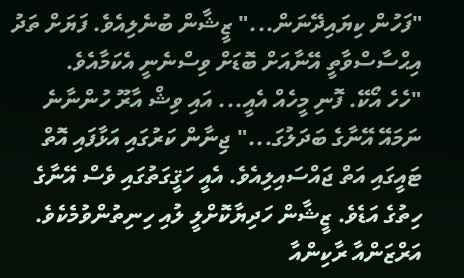"ފަހުން ކިޔައިދޭނަން..." ޒީޝާން ބުނެލިއެވެ. ފަޔަށް ތަދު އިޙްސާސްވާތީ އޭނާއަށް ބޮޑަށް ވިސްނެނީ އެކަމާއެވެ.
"ހެހެ އޯކޭ. ފޮނި މީހެއް އެއީ... އައި ވިޝް އާރޫ ހުންނާނެ ނަމައޭ އޭނާގެ ބަދަލުގަ..." ޖިނާން ކަރުގައި އަޅާފައި އޮތް ޓައީގައި އަތް ޖައްސައިލިއެވެ. އެއީ ހަޤީގަތުގައި ވެސް އޭނާގެ ހިތުގެ އަޑެވެ. ޒީޝާން ހަދިޔާކޮށްލީ ލުއި ހިނިތުންވުމެކެވެ.
އަރްޒަންއާ ރާކިންއާ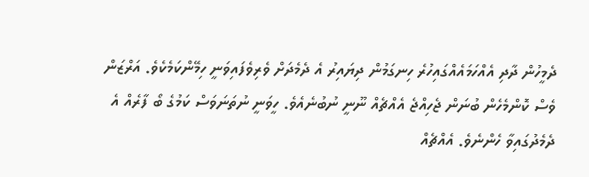ދެމީހުން ދާދި އެއްހަމައެއްގައިހުރެ ހިނގަމުން ދިޔައިރު އެ ދެމެދަށް ވެރިވެފައިވަނީ ހިމޭންކަމެކެވެ. އަރްޒަން ވެސް ކޮންމެހެން ބުނަން ޖެހިއްޖެ އެއްޗެއް ނޫނީ ނުބުނެއެވެ. ހީވަނީ ނުތަނަވަސް ކަމުގެ ބޯ ފާރެއް އެ ދެމެދުގައިވާ ހެންނެވެ. އެއްޗެއް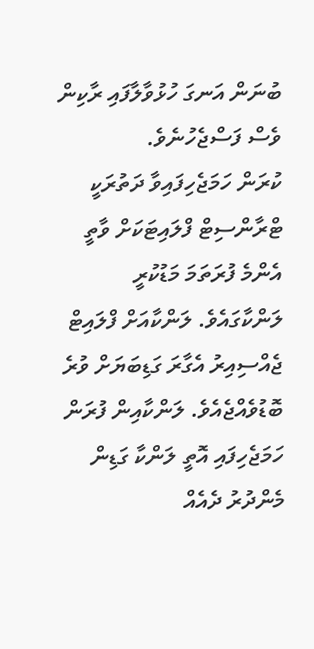ބުނަން އަނގަ ހުޅުވާލާފައި ރާކިން ވެސް ފަސްޖެހުނެވެ.
ކުރަން ހަމަޖެހިފައިވާ ދަތުރަކީ ޓްރާންސިޓް ފްލައިޓަކަށް ވާތީ އެންމެ ފުރަތަމަ މަޑުކުރީ ލަންކާގައެވެ. ލަންކާއަށް ފްލައިޓް ޖެއްސިއިރު އެގާރަ ގަޑިބަޔަށް ވުރެ ބޮޑުވެއްޖެއެވެ. ލަންކާއިން ފުރަން ހަމަޖެހިފައި އޮތީ ލަންކާ ގަޑިން މެންދުރު ދެއެއް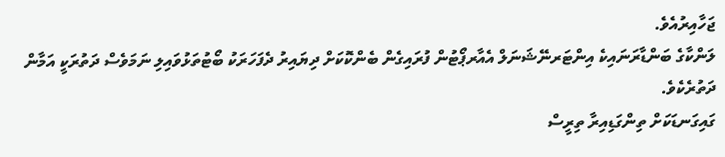ޖަހާއިރުއެވެ.
ލަންކާގެ ބަންޑާރަނައިކެ އިންޓަރނޭޝަނަލް އެއާރޕޯޓުން ފުރައިގެން ބެންކޮކަށް ދިޔައިރު ދެފަހަރަކު ބޯޓުތަޅުވައިލި ނަމަވެސް ދަތުރަކީ އަމާން ދަތުރެކެވެ.
ގައިގަނޑަކަށް ތިންގަޑިއިރާ ތިރީސް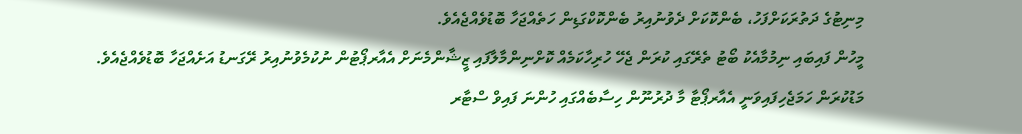މިނިޓުގެ ދަތުރަކަށްފަހު، ބެންކޮކަށް ދެވުނުއިރު ބެންކޮކްގަޑިން ހަތެއްޖަހާ ބޮޑުވެއްޖެއެވެ.
މީހުން ފައިބައި ނިމުމާއެކު ބޯޓު ތެރޭގައި ކުރަން ޖެހޭ ހުރިހާކަމެއް ކޮށްނިންމާލާފައި ޒީޝާންމެނަށް އެއާރޕޯޓުން ނުކުމެވުނުއިރު ރޭގަނޑު އަށެއްޖަހާ ބޮޑުވެއްޖެއެވެ.
މަޑުކުރަން ހަމަޖެހިފައިވަނީ އެއާރޕޯޓާ މާ ދުރުނޫން ހިސާބެއްގައި ހުންނަ ފައިވް ސްޓާރ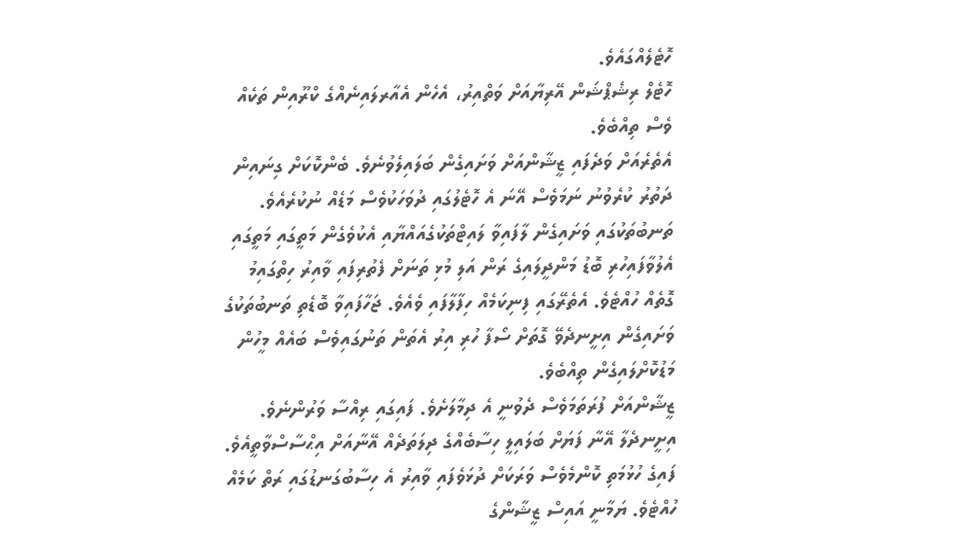ހޮޓެލެއްގައެވެ.
ހޮޓެލް ރިޝެޕްޝަން އޭރިޔާއަށް ވަތްއިރު، އެހެން އެއާރލައިނެއްގެ ކްރޫއިން ތަކެއް ވެސް ތިއްބެވެ.
އެތެރެއަށް ވަދެފައި ޒީޝާންއަށް ވަށައިގެން ބަލައިލެވުނެވެ. ބެންކޮކަށް ގިނައިން ދަތުރު ކުރެވުނު ނަމަވެސް އޭނަ އެ ހޮޓެލުގައި ދުވަހަކުވެސް މަޑެއް ނުކުރެއެވެ.
ތަނބުތަކުގައި ވަށައިގެން ލާފައިވާ ލައިޓްތަކުގެއައްޔާއި އެކުވެގެން މަތީގައި މަތީގައި އެލުވާފައިހުރި ބޮޑު މަންދީލައިގެ ރަން އަލި މުޅި ތަނަށް ފެތުރިފައި ވާއިރު ހިތްގައިމު ގޮތެއް ހުއްޓެވެ. އެތެރޭގައި ފިނިކަމެއް ހިފާލާފައި ވެއެވެ. ޖަހާފައިވާ ބޮޑެތި ތަނބުތަކުގެ ވަށައިގެން އިށީނދެވޭ ގޮތަށް ސޯފާ ހުރި އިރު އެތަން ތަނުގައިވެސް ބައެއް މީހުން މަޑުކޮށްލައިގެން ތިއްބެވެ.
ޒީޝާންއަށް ފުރަތަމަވެސް ދެވުނީ އެ ދިމާލަށެވެ. ފައިގައި ރިއްސާ ވަރުންނެވެ. އިށީނދެލާ އޭނާ ފަޔަށް ބަލައިލީ ހިސާބެއްގެ ދިލަތަދެއް އޭނާއަށް އިޙްސާސްވާތީއެވެ. ފައިގެ ހުޅުމަތި ކޮންމެވެސް ވަރަކަށް ދުޅަވެފައި ވާއިރު އެ ހިސާބުގަނޑުގައި ރަތް ކަމެއް ހުއްޓެވެ. ޔަމާނީ އައިސް ޒީޝާންގެ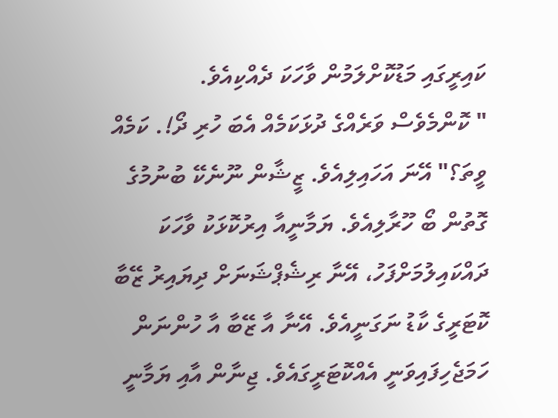ކައިރީގައި މަޑުކޮށްލަމުން ވާހަކަ ދެއްކިއެވެ.
" ކޮންމެވެސް ވަރެއްގެ ދުޅަކަމެއް އެބަ ހުރި ދޯ!. ކަމެއް ވީތަ؟" އޭނަ އަހައިލިއެވެ. ޒީޝާން ނޫނެކޭ ބުނުމުގެ ގޮތުން ބޯ ހޫރާލިއެވެ. ޔަމާނީއާ އިރުކޮޅަކު ވާހަކަ ދައްކައިލުމަށްފަހު، އޭނާ ރިޝެޕްޝަނަށް ދިޔައިރު ޒޭބާ ކޮޓަރީގެ ކާޑު ނަގަނީއެވެ. އޭނާ އާ ޒޭބާ އާ ހުންނަން ހަމަޖެހިފައިވަނީ އެއްކޮޓަރީގައެވެ. ޖިނާން އާއި ޔަމާނީ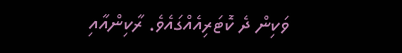ވަކިން ދެ ކޮޓަރިއެއްގައެވެ. ރާކިންއާއި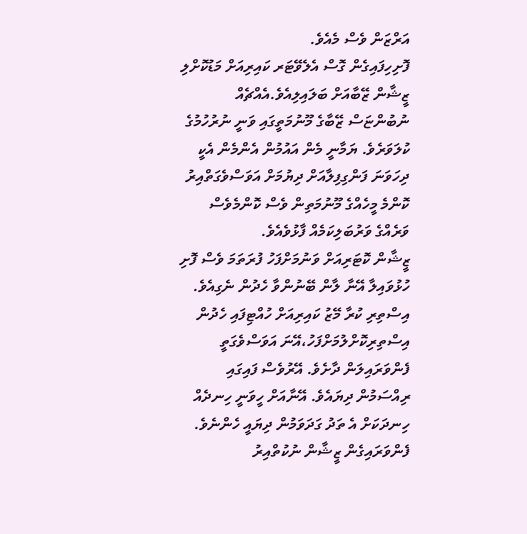އަރްޒަން ވެސް މެއެވެ.
ފޮށިހިފައިގެން ގޮސް އެލެވޭޓަރ ކައިރިއަށް މަޑުކޮށްލި ޒީޝާން ޒޭބާއަށް ބަލައިލިއެވެ.އެއްޗެއް ނުބުންޏަސް ޒޭބާގެ މޫނުމަތީގައި ވަނީ ނުރުހުމުގެ ކުލަވަރެވެ. ޔަމާނީ މެން އައުމުން އެންމެން އެކީ ދިހަވަނަ ފަންގިފިލާއަށް ދިޔުމަށް އަވަސްވެގަތްއިރު ކޮންމެ މީހެއްގެ މޫނުމަތިން ވެސް ކޮންމެވެސް ވަރެއްގެ ވަރުބަލިކަމެއް ފާޅުވެއެވެ.
ޒީޝާން ކޮޓަރިއަށް ވަނުމަށްފަހު ފުރަތަމަ ވެސް ފޮށި ހުޅުވައިލާ އޭނާ ލާން ބޭނުންވާ ހެދުން ނެގިއެވެ. އިސްތިރި ކުރާ މޭޒު ކައިރިއަށް ހުއްޓިފައި ހެދުން އިސްތިރިކޮށްލުމަށްފަހު،އޭނަ އަވަސްވެގަތީ ފެންވަރައިލަން ދާށެވެ. އޭރުވެސް ފައިގައި ރިއްސަމުން ދިޔައެވެ. އޭނާއަށް ހީވަނީ ހިނދެއް ހިނދަކަށް އެ ތަދު ގަދަވަމުން ދިޔައީ ހެންނެވެ.
ފެންވަރައިގެން ޒީޝާން ނުކުތްއިރު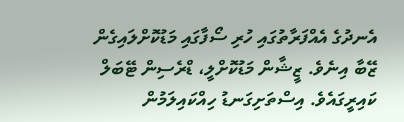އެނދުގެ އެއްފަރާތުގައި ހުރި ސޯފާގައި މަޑުކޮށްލައިގެން ޒޭބާ އިނެވެ. ޒީޝާން މަޑުކޮށްލީ، ޑްރެސިން ޓޭބަލް ކައިރީގައެވެ. އިސްތަށިގަނޑު ހިއްކައިލަމުން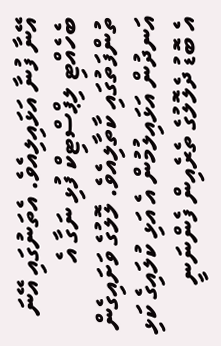އޭނާ ފުނާ އަޅައިލިއެވެ. އެތަނުގައި އޭނަ ބެހެއްޓި ލިޕްސްޓިކް ފުޅި ނަގާ އެ ތުންފަތުގައި ކާތާލިއެވެ. ލޮލުގެ ވަށައިގެން އަނދުން އަޅައިލުމުން އެ އަޅި ކުލައިގެ ކަޅި އެ ބޮޑު ދެލޮލުގެ ތެރެއިން ފެންނަނީ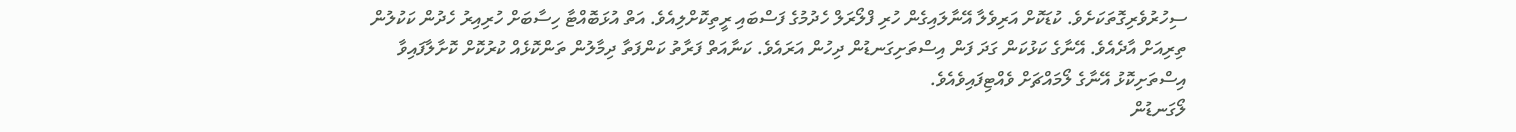ސިހުރުވެރިގޮތަކަށެވެ. ކުޑަކޮށް އަރިވެލާ އޭނާލައިގެން ހުރި ފްލޯރަލް ހެދުމުގެ ފަސްބައި ރީތިކޮށްލިއެވެ. އަތް އުޅަބޮއްޓާ ހިސާބަށް ހުރިއިރު ހެދުން ކަކުލުން ތިރިއަށް އާދެއެވެ. އޭނާގެ ކަޅުކަން ގަދަ ފަން އިސްތަށިގަނޑުން ދިހުން އަރައެވެ. ކަނާއަތް ފަރާތު ކަންފަތާ ދިމާލުން ތަންކޮޅެއް ކުރުކޮށް ކޮށާލާފައިވާ އިސްތަށިކޮޅު އޭނާގެ ލޯމައްޗަށް ވެއްޓިފައިވެއެވެ.
ލޯގަނޑުން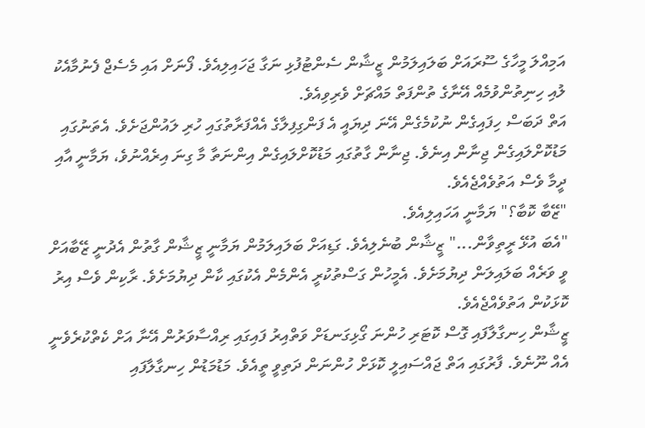އަމިއްލަ މީހާގެ ސޫރައަށް ބަލައިލަމުން ޒީޝާން ސެންޓުފުޅި ނަގާ ޖަހައިލިއެވެ. ފޯނަށް އައި މެސެޖް ފެނުމާއެކު ލުއި ހިނިތުންވުމެއް އޭނާގެ ތުންފަތް މައްޗަށް ވެރިވިއެވެ.
އަތް ދަބަސް ހިފައިގެން ނުކުމެގެން އޭނަ ދިޔައީ އެ ފަންގިފިލާގެ އެއްފަރާތުގައި ހުރި ލައުންޖަށެވެ. އެތަނުގައި މަޑުކޮށްލައިގެން ޖިނާން އިނެވެ. ޖިނާން ގާތުގައި މަޑުކޮށްލައިގެން އިންނަތާ މާ ގިނަ އިރެއްނުވެ، ޔަމާނީ އާއި ދީމާ ވެސް އަތުވެއްޖެއެވެ.
"ޒޭބާ ކޮބާ؟" ޔަމާނީ އަހައިލިއެވެ.
"އެބަ އުޅޭ ރީތިވާން..." ޒީޝާން ބުނެލިއެވެ. ގަޑިއަށް ބަލައިލަމުން ޔަމާނީ ޒީޝާން ގާތުން އެދުނީ ޒޭބާއަށް ވީ ވަރެއް ބަލައިލަން ދިޔުމަށެވެ. އެމީހުން ގަސްތުކުރީ އެންމެން އެކުގައި ކާން ދިޔުމަށެވެ. ރާކިން ވެސް އިރު ކޮޅަކުން އަތުވެއްޖެއެވެ.
ޒީޝާން ހިނގާލާފައި ގޮސް ކޮޓަރި ހުންނަ ގޯޅިގަނޑަށް ވަތްއިރު ފައިގައި ރިއްސާވަރުން އޭނާ އަށް ކެތްކުރެވެނީ އެއް ނޫނެވެ. ފާރުގައި އަތް ޖައްސައިލީ ކޮޅަށް ހުންނަން ދަތިވީ ތީއެވެ. މަޑުމަޑުން ހިނގާލާފައި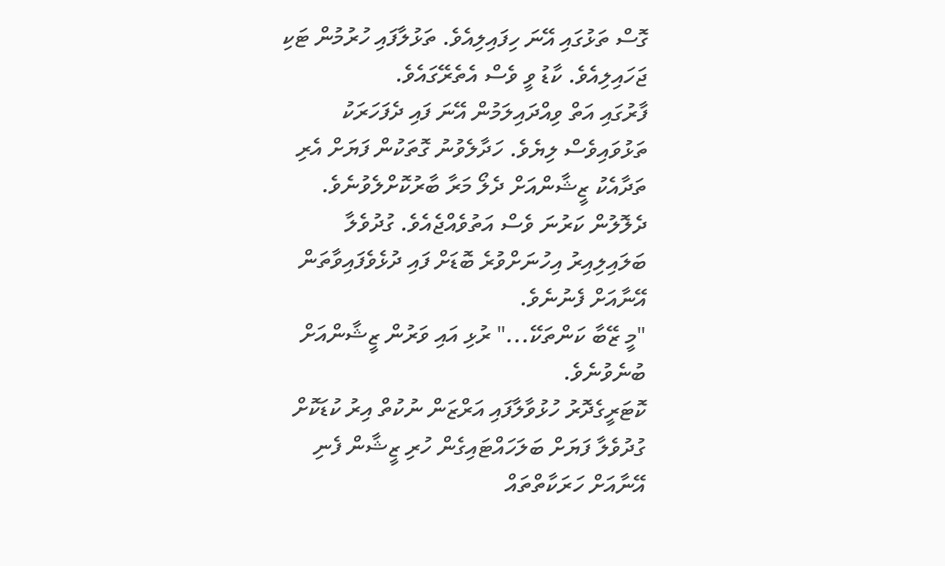ގޮސް ތަޅުގައި އޭނަ ހިފައިލިއެވެ. ތަޅުލާފައި ހުރުމުން ޓަކި ޖަހައިލިއެވެ. ކާޑު ވީ ވެސް އެތެރޭގައެވެ.
ފާރުގައި އަތް ވިއްދައިލަމުން އޭނަ ފައި ދެފަހަރަކު ތަޅުވައިވެސް ލިޔެވެ. ހަދާލެވުނު ގޮތަކުން ފަޔަށް އެރި ތަދާއެކު ޒީޝާންއަށް ދެލޯ މަރާ ބާރުކޮށްލެވުނެވެ. ދެލޮލުން ކަރުނަ ވެސް އަތުވެއްޖެއެވެ. ގުދުވެލާ ބަލައިލިއިރު އިހުނަށްވުރެ ބޮޑަށް ފައި ދުޅެވެފައިވާތަން އޭނާއަށް ފެނުނެވެ.
"މީ ޒޭބާ ކަންތަކޭ..." ރުޅި އައި ވަރުން ޒީޝާންއަށް ބުނެވުނެވެ.
ކޮޓަރީގެދޮރު ހުޅުވާލާފައި އަރްޒަން ނުކުތް އިރު ކުޑަކޮށް ގުދުވެލާ ފަޔަށް ބަލަހައްޓައިގެން ހުރި ޒީޝާން ފެނި އޭނާއަށް ހަރަކާތްތައް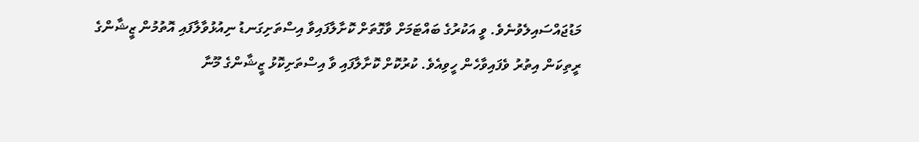މަޑުޖައްސައިލެވުނެވެ. ވީ އަކުރުގެ ބައްޓަމަށް ވާގޮތަށް ކޮށާލާފައިވާ އިސްތަށިގަނޑު ނިއުޅުވާލާފައި އޮތުމުން ޒީޝާންގެ ރީތިކަން އިތުރު ވެފައިވާހެން ހީވިއެވެ. ކުރުކޮށް ކޮށާލާފައި ވާ އިސްތަށިކޮޅު ޒީޝާންގެ މޫނާ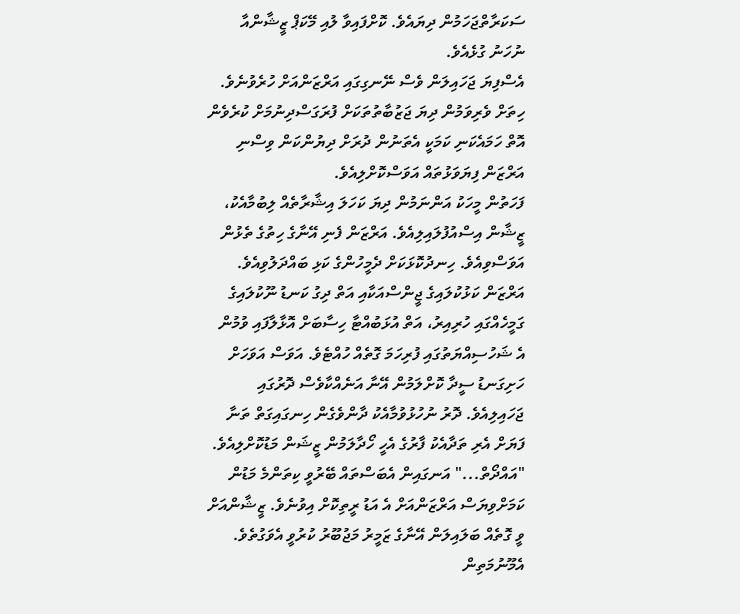ސަކަރާތްޖަހަމުން ދިޔައެވެ. ކޮށްފައިވާ ލުއި މޭކަޕް ޒީޝާންއާ ނުހަނު ގުޅެއެވެ.
އެސްފިޔަ ޖަހައިލަން ވެސް ނޭނގިގައި އަރްޒަންއަށް ހުރެވުނެވެ. ހިތަށް ވެރިވަމުން ދިޔަ ޖަޒުބާތުތަކަށް ފުރަގަސްދިނުމަށް ކުރެވެން އޮތް ހަމައެކަނި ކަމަކީ އެތަނުން ދުރަށް ދިޔުންކަން ވިސްނި އަރްޒަން ފިޔަވަޅުތައް އަވަސްކޮށްލިއެވެ.
ފަހަތުން މީހަކު އަންނަމުން ދިޔަ ކަހަލަ އިޝާރާތެއް ލިބުމާއެކު، ޒީޝާން އިސްއުފުލައިލިއެވެ. އަރްޒަން ފެނި އޭނާގެ ހިތުގެ ތެޅުން އަވަސްވިއެވެ. ހިނދުކޮޅަކަށް ދެމީހުންގެ ކަޅި ބައްދަލުވިއެވެ.
އަރްޒަން ކަޅުކުލައިގެ ޖީންސްއަކާއި އަތް ދިގު ކަނޑު ނޫކުލައިގެ ގަމީހެއްގައި ހުރިއިރު، އަތް އުޅަބުއްޓާ ހިސާބަށް އޮޅާލާފައި ވުމުން އެ ޝަހުސިއްޔަތުގައި ފުރިހަމަ ގޮތެއް ހުއްޓެވެ. އަވަސް އަވަހަށް ހަށިގަނޑު ސީދާ ކޮށްލަމުން އޭނާ އަނެއްކާވެސް ދޮރުގައި ޖަހައިލިއެވެ. ދޮރު ނުހުޅުވުމާއެކު ދާންވެގެން ހިނގައިގަތް ތަނާ ފަޔަށް އެރި ތަދާއެކު ފާރުގެ އެހީ ހޯދާލަމުން ޒީޝަން މަޑުކޮށްލިއެވެ.
"އައްދޯތް..." އަނގައިން އެބަސްތައް ބޭރުވީ ކިތަންމެ މަޑުން ކަމަށްވިޔަސް އަރްޒަންއަށް އެ އަޑު ރީތިކޮށް އިވުނެވެ. ޒީޝާންއަށް ވީ ގޮތެއް ބަލައިލަން އޭނާގެ ޒަމީރު މަޖުބޫރު ކުރުވީ އެވަގުތެވެ. އެމޫނުމަތިން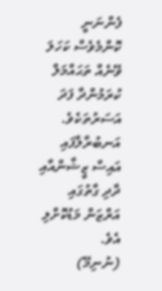ފެންނަނީ ކޮންމެވެސް ކަހަލަ ވޭނެއް ތަޙައްމަލް ކުރަމުންދާ ފަދަ އަސަރުތަކެވެ. އަނބުރާލާފައި އައިސް ޒީޝާންއާއި ދާދި ގާތުގައި އަރްޒަން މަޑުކޮށްލި އެވެ.
(ނުނިމޭ)